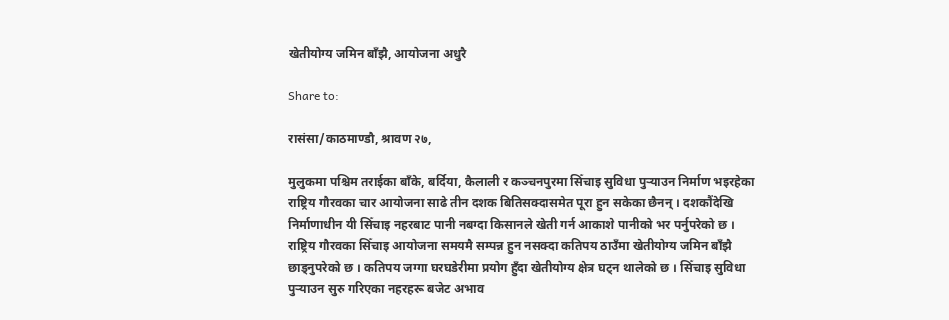खेतीयोग्य जमिन बाँझै, आयोजना अधुरै

Share to:

रासंसा/काठमाण्डौ, श्रावण २७,

मुलुकमा पश्चिम तराईका बाँके, बर्दिया, कैलाली र कञ्चनपुरमा सिँचाइ सुविधा पुर्‍याउन निर्माण भइरहेका राष्ट्रिय गौरवका चार आयोजना साढे तीन दशक बितिसक्दासमेत पूरा हुन सकेका छैनन् । दशकौंदेखि निर्माणाधीन यी सिँचाइ नहरबाट पानी नबग्दा किसानले खेती गर्न आकाशे पानीको भर पर्नुपरेको छ । राष्ट्रिय गौरवका सिँचाइ आयोजना समयमै सम्पन्न हुन नसक्दा कतिपय ठाउँमा खेतीयोग्य जमिन बाँझै छाड्नुपरेको छ । कतिपय जग्गा घरघडेरीमा प्रयोग हुँदा खेतीयोग्य क्षेत्र घट्न थालेको छ । सिँचाइ सुविधा पुर्‍याउन सुरु गरिएका नहरहरू बजेट अभाव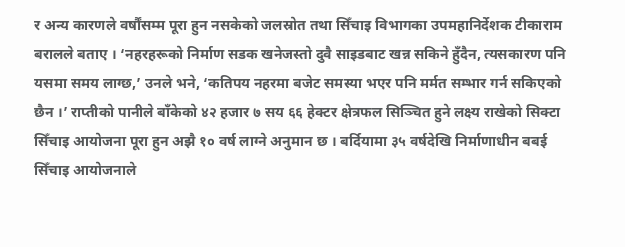र अन्य कारणले वर्षौंसम्म पूरा हुन नसकेको जलस्रोत तथा सिँचाइ विभागका उपमहानिर्देशक टीकाराम बरालले बताए । ‘नहरहरूको निर्माण सडक खनेजस्तो दुवै साइडबाट खन्न सकिने हुँदैन, त्यसकारण पनि यसमा समय लाग्छ,’ उनले भने, ‘कतिपय नहरमा बजेट समस्या भएर पनि मर्मत सम्भार गर्न सकिएको छैन ।’ राप्तीको पानीले बाँकेको ४२ हजार ७ सय ६६ हेक्टर क्षेत्रफल सिञ्चित हुने लक्ष्य राखेको सिक्टा सिँचाइ आयोजना पूरा हुन अझै १० वर्ष लाग्ने अनुमान छ । बर्दियामा ३५ वर्षदेखि निर्माणाधीन बबई सिँचाइ आयोजनाले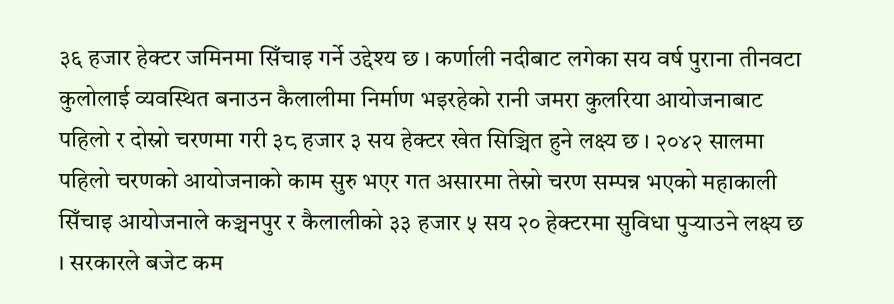३६ हजार हेक्टर जमिनमा सिँचाइ गर्ने उद्देश्य छ । कर्णाली नदीबाट लगेका सय वर्ष पुराना तीनवटा कुलोलाई व्यवस्थित बनाउन कैलालीमा निर्माण भइरहेको रानी जमरा कुलरिया आयोजनाबाट पहिलो र दोस्रो चरणमा गरी ३८ हजार ३ सय हेक्टर खेत सिञ्चित हुने लक्ष्य छ । २०४२ सालमा पहिलो चरणको आयोजनाको काम सुरु भएर गत असारमा तेस्रो चरण सम्पन्न भएको महाकाली सिँचाइ आयोजनाले कञ्चनपुर र कैलालीको ३३ हजार ५ सय २० हेक्टरमा सुविधा पुर्‍याउने लक्ष्य छ । सरकारले बजेट कम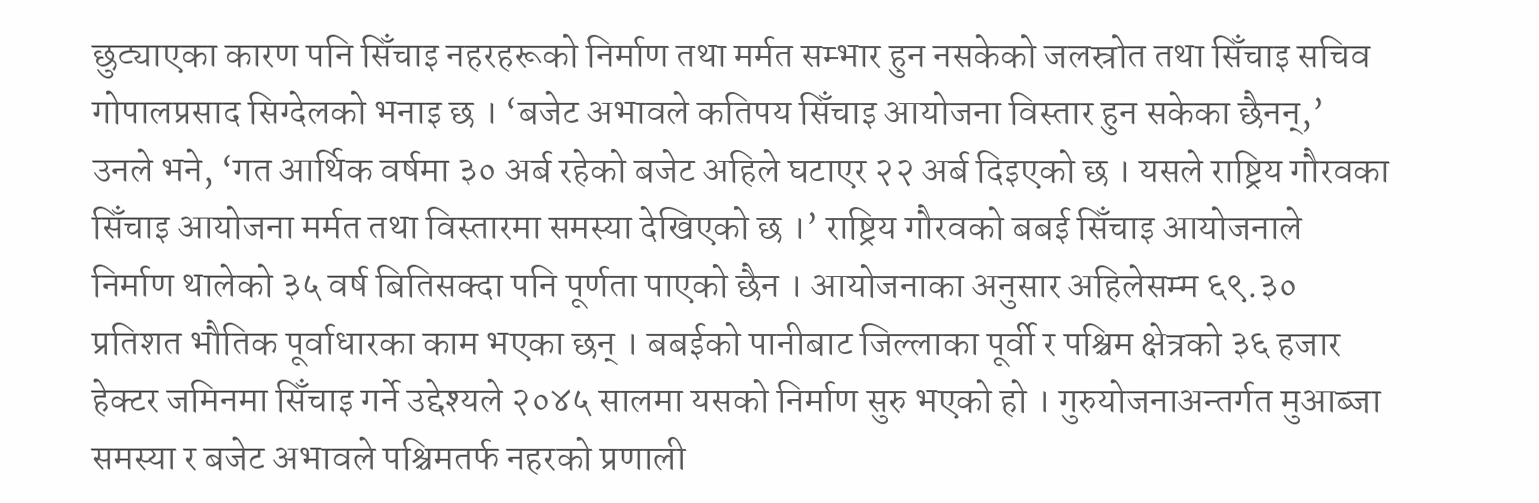छुट्याएका कारण पनि सिँचाइ नहरहरूको निर्माण तथा मर्मत सम्भार हुन नसकेको जलस्रोत तथा सिँचाइ सचिव गोपालप्रसाद सिग्देलको भनाइ छ । ‘बजेट अभावले कतिपय सिँचाइ आयोजना विस्तार हुन सकेका छैनन्,’ उनले भने, ‘गत आर्थिक वर्षमा ३० अर्ब रहेको बजेट अहिले घटाएर २२ अर्ब दिइएको छ । यसले राष्ट्रिय गौरवका सिँचाइ आयोजना मर्मत तथा विस्तारमा समस्या देखिएको छ ।’ राष्ट्रिय गौरवको बबई सिँचाइ आयोजनाले निर्माण थालेको ३५ वर्ष बितिसक्दा पनि पूर्णता पाएको छैन । आयोजनाका अनुसार अहिलेसम्म ६९.३० प्रतिशत भौतिक पूर्वाधारका काम भएका छन् । बबईको पानीबाट जिल्लाका पूर्वी र पश्चिम क्षेत्रको ३६ हजार हेक्टर जमिनमा सिँचाइ गर्ने उद्देश्यले २०४५ सालमा यसको निर्माण सुरु भएको हो । गुरुयोजनाअन्तर्गत मुआब्जा समस्या र बजेट अभावले पश्चिमतर्फ नहरको प्रणाली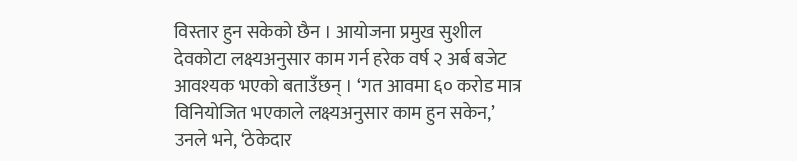विस्तार हुन सकेको छैन । आयोजना प्रमुख सुशील देवकोटा लक्ष्यअनुसार काम गर्न हरेक वर्ष २ अर्ब बजेट आवश्यक भएको बताउँछन् । ‘गत आवमा ६० करोड मात्र विनियोजित भएकाले लक्ष्यअनुसार काम हुन सकेन,’ उनले भने, ‘ठेकेदार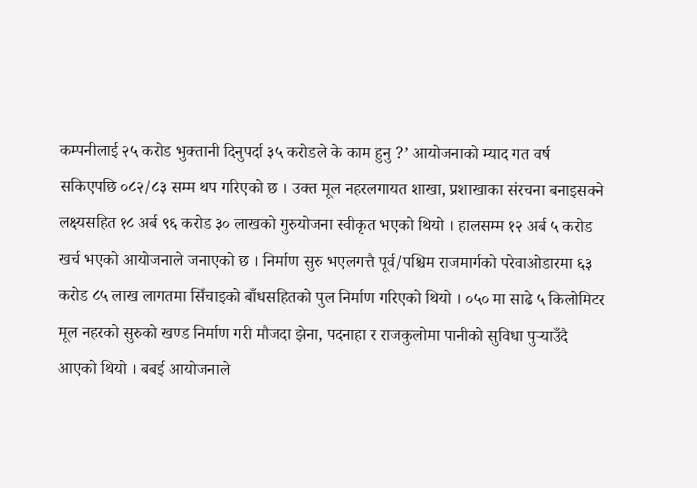कम्पनीलाई २५ करोड भुक्तानी दिनुपर्दा ३५ करोडले के काम हुनु ?’ आयोजनाको म्याद गत वर्ष सकिएपछि ०८२/८३ सम्म थप गरिएको छ । उक्त मूल नहरलगायत शाखा, प्रशाखाका संरचना बनाइसक्ने लक्ष्यसहित १८ अर्ब ९६ करोड ३० लाखको गुरुयोजना स्वीकृत भएको थियो । हालसम्म १२ अर्ब ५ करोड खर्च भएको आयोजनाले जनाएको छ । निर्माण सुरु भएलगत्तै पूर्व/पश्चिम राजमार्गको परेवाओडारमा ६३ करोड ८५ लाख लागतमा सिँचाइको बाँधसहितको पुल निर्माण गरिएको थियो । ०५० मा साढे ५ किलोमिटर मूल नहरको सुरुको खण्ड निर्माण गरी मौजदा झेना, पदनाहा र राजकुलोमा पानीको सुविधा पुर्‍याउँदै आएको थियो । बबई आयोजनाले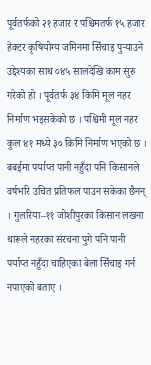पूर्वतर्फको २१ हजार र पश्चिमतर्फ १५ हजार हेक्टर कृषियोग्य जमिनमा सिँचाइ पुर्‍याउने उद्देश्यका साथ ०४५ सालदेखि काम सुरु गरेको हो । पूर्वतर्फ ३४ किमि मूल नहर निर्माण भइसकेको छ । पश्चिमी मूल नहर कुल ४१ मध्ये ३० किमि निर्माण भएको छ । बबईमा पर्याप्त पानी नहुँदा पनि किसानले वर्षभरि उचित प्रतिफल पाउन सकेका छैनन् । गुलरिया–११ जोशीपुरका किसान लखना थारूले नहरका संरचना पुगे पनि पानी पर्याप्त नहुँदा चाहिएका बेला सिँचाइ गर्न नपाएको बताए ।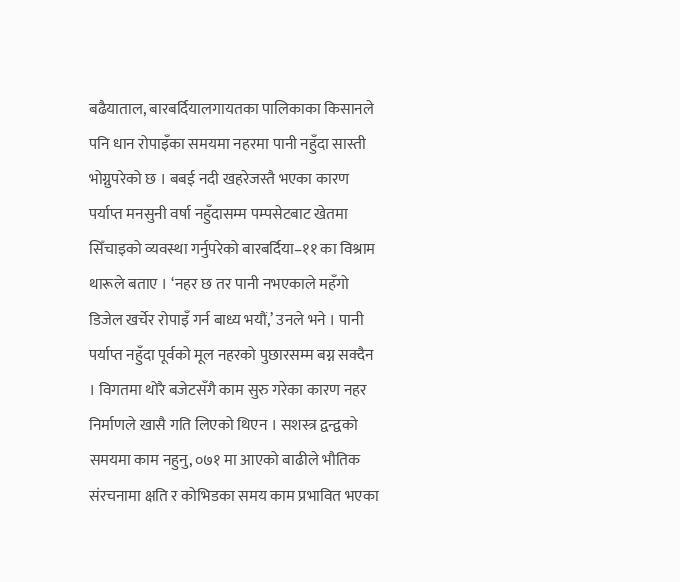बढैयाताल, बारबर्दियालगायतका पालिकाका किसानले पनि धान रोपाइँका समयमा नहरमा पानी नहुँदा सास्ती भोग्नुपरेको छ । बबई नदी खहरेजस्तै भएका कारण पर्याप्त मनसुनी वर्षा नहुँदासम्म पम्पसेटबाट खेतमा सिँचाइको व्यवस्था गर्नुपरेको बारबर्दिया–११ का विश्राम थारूले बताए । ‘नहर छ तर पानी नभएकाले महँगो डिजेल खर्चेर रोपाइँ गर्न बाध्य भयौं,’ उनले भने । पानी पर्याप्त नहुँदा पूर्वको मूल नहरको पुछारसम्म बग्न सक्दैन । विगतमा थोरै बजेटसँगै काम सुरु गरेका कारण नहर निर्माणले खासै गति लिएको थिएन । सशस्त्र द्वन्द्वको समयमा काम नहुनु, ०७१ मा आएको बाढीले भौतिक संरचनामा क्षति र कोभिडका समय काम प्रभावित भएका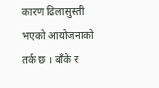कारण ढिलासुस्ती भएको आयोजनाको तर्क छ । बाँके र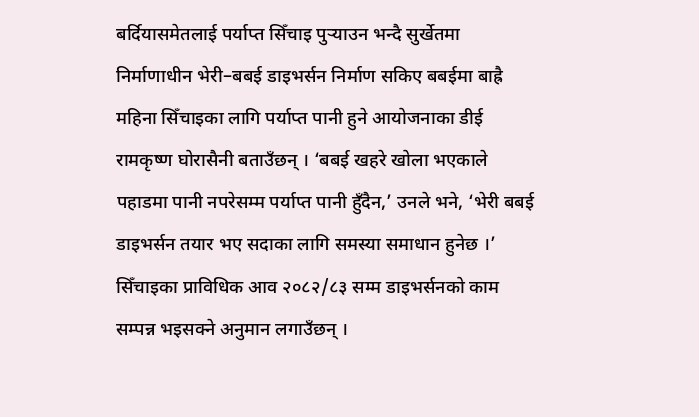बर्दियासमेतलाई पर्याप्त सिँचाइ पुर्‍याउन भन्दै सुर्खेतमा निर्माणाधीन भेरी–बबई डाइभर्सन निर्माण सकिए बबईमा बाह्रै महिना सिँचाइका लागि पर्याप्त पानी हुने आयोजनाका डीई रामकृष्ण घोरासैनी बताउँछन् । ‘बबई खहरे खोला भएकाले पहाडमा पानी नपरेसम्म पर्याप्त पानी हुँदैन,’ उनले भने, ‘भेरी बबई डाइभर्सन तयार भए सदाका लागि समस्या समाधान हुनेछ ।’ सिँचाइका प्राविधिक आव २०८२/८३ सम्म डाइभर्सनको काम सम्पन्न भइसक्ने अनुमान लगाउँछन् ।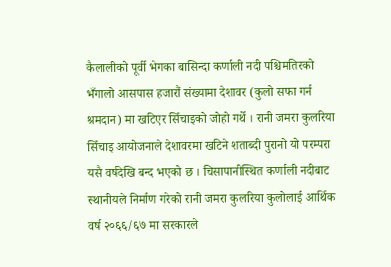कैलालीको पूर्वी भेगका बासिन्दा कर्णाली नदी पश्चिमतिरको भँगालो आसपास हजारौं संख्यामा देशावर (कुलो सफा गर्न श्रमदान) मा खटिएर सिँचाइको जोहो गर्थे । रानी जमरा कुलरिया सिँचाइ आयोजनाले देशावरमा खटिने शताब्दी पुरानो यो परम्परा यसै वर्षदेखि बन्द भएको छ । चिसापानीस्थित कर्णाली नदीबाट स्थानीयले निर्माण गरेको रानी जमरा कुलरिया कुलोलाई आर्थिक वर्ष २०६६/६७ मा सरकारले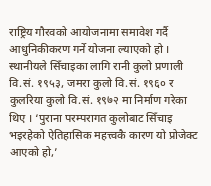राष्ट्रिय गौरवको आयोजनामा समावेश गर्दै आधुनिकीकरण गर्ने योजना ल्याएको हो । स्थानीयले सिँचाइका लागि रानी कुलो प्रणाली वि.सं. १९५३, जमरा कुलो वि.सं. १९६० र कुलरिया कुलो वि.सं. १९७२ मा निर्माण गरेका थिए । ‘पुराना परम्परागत कुलोबाट सिँचाइ भइरहेको ऐतिहासिक महत्त्वकै कारण यो प्रोजेक्ट आएको हो,’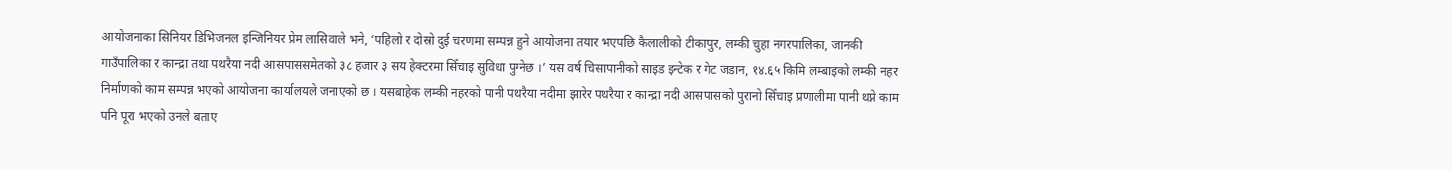आयोजनाका सिनियर डिभिजनल इन्जिनियर प्रेम लासिवाले भने, ‘पहिलो र दोस्रो दुई चरणमा सम्पन्न हुने आयोजना तयार भएपछि कैलालीको टीकापुर, लम्की चुहा नगरपालिका, जानकी गाउँपालिका र कान्द्रा तथा पथरैया नदी आसपाससमेतको ३८ हजार ३ सय हेक्टरमा सिँचाइ सुविधा पुग्नेछ ।’ यस वर्ष चिसापानीको साइड इन्टेक र गेट जडान, १४.६५ किमि लम्बाइको लम्की नहर निर्माणको काम सम्पन्न भएको आयोजना कार्यालयले जनाएको छ । यसबाहेक लम्की नहरको पानी पथरैया नदीमा झारेर पथरैया र कान्द्रा नदी आसपासको पुरानो सिँचाइ प्रणालीमा पानी थप्ने काम पनि पूरा भएको उनले बताए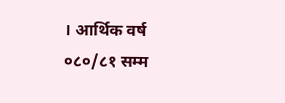। आर्थिक वर्ष ०८०/८१ सम्म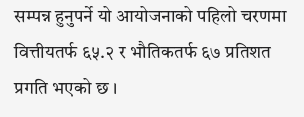सम्पन्न हुनुपर्ने यो आयोजनाको पहिलो चरणमा वित्तीयतर्फ ६५.२ र भौतिकतर्फ ६७ प्रतिशत प्रगति भएको छ ।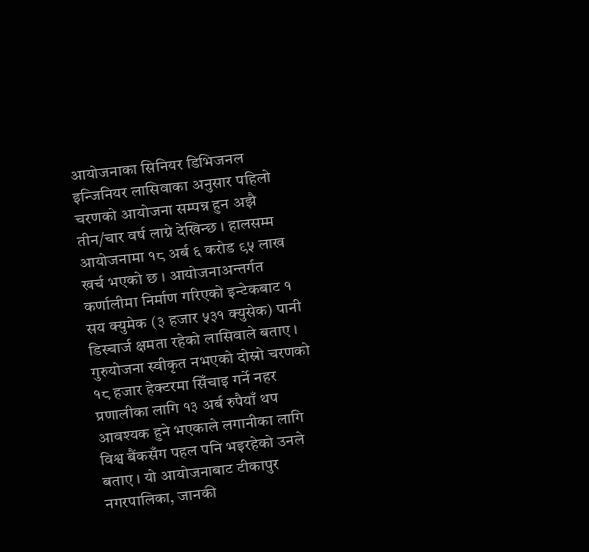आयोजनाका सिनियर डिभिजनल इन्जिनियर लासिवाका अनुसार पहिलो चरणको आयोजना सम्पन्न हुन अझै तीन/चार वर्ष लाग्ने देखिन्छ । हालसम्म आयोजनामा १८ अर्ब ६ करोड ९५ लाख खर्च भएको छ । आयोजनाअन्तर्गत कर्णालीमा निर्माण गरिएको इन्टेकबाट १ सय क्युमेक (३ हजार ५३१ क्युसेक) पानी डिस्चार्ज क्षमता रहेको लासिवाले बताए । गुरुयोजना स्वीकृत नभएको दोस्रो चरणको १८ हजार हेक्टरमा सिँचाइ गर्ने नहर प्रणालीका लागि १३ अर्ब रुपैयाँ थप आवश्यक हुने भएकाले लगानीका लागि विश्व बैंकसँग पहल पनि भइरहेको उनले बताए । यो आयोजनाबाट टीकापुर नगरपालिका, जानकी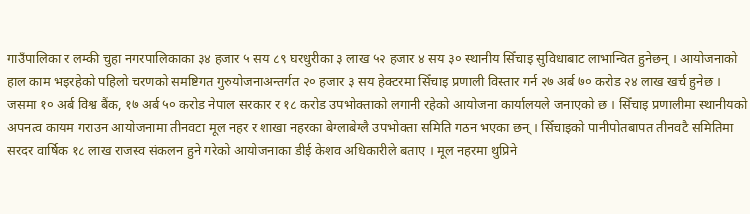गाउँपालिका र लम्की चुहा नगरपालिकाका ३४ हजार ५ सय ८९ घरधुरीका ३ लाख ५२ हजार ४ सय ३० स्थानीय सिँचाइ सुविधाबाट लाभान्वित हुनेछन् । आयोजनाको हाल काम भइरहेको पहिलो चरणको समष्टिगत गुरुयोजनाअन्तर्गत २० हजार ३ सय हेक्टरमा सिँचाइ प्रणाली विस्तार गर्न २७ अर्ब ७० करोड २४ लाख खर्च हुनेछ । जसमा १० अर्ब विश्व बैंक, १७ अर्ब ५० करोड नेपाल सरकार र १८ करोड उपभोक्ताको लगानी रहेको आयोजना कार्यालयले जनाएको छ । सिँचाइ प्रणालीमा स्थानीयको अपनत्व कायम गराउन आयोजनामा तीनवटा मूल नहर र शाखा नहरका बेग्लाबेग्लै उपभोक्ता समिति गठन भएका छन् । सिँचाइको पानीपोतबापत तीनवटै समितिमा सरदर वार्षिक १८ लाख राजस्व संकलन हुने गरेको आयोजनाका डीई केशव अधिकारीले बताए । मूल नहरमा थुप्रिने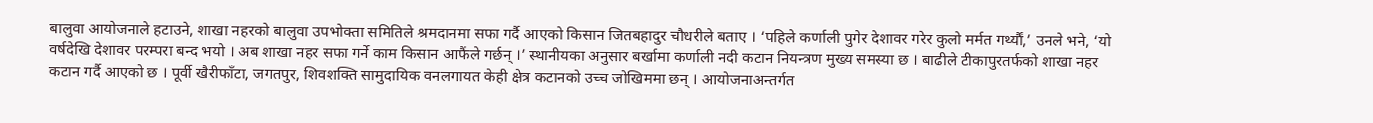बालुवा आयोजनाले हटाउने, शाखा नहरको बालुवा उपभोक्ता समितिले श्रमदानमा सफा गर्दै आएको किसान जितबहादुर चौधरीले बताए । ‘पहिले कर्णाली पुगेर देशावर गरेर कुलो मर्मत गर्थ्यौं,’ उनले भने, ‘यो वर्षदेखि देशावर परम्परा बन्द भयो । अब शाखा नहर सफा गर्ने काम किसान आफैंले गर्छन् ।’ स्थानीयका अनुसार बर्खामा कर्णाली नदी कटान नियन्त्रण मुख्य समस्या छ । बाढीले टीकापुरतर्फको शाखा नहर कटान गर्दै आएको छ । पूर्वी खैरीफाँटा, जगतपुर, शिवशक्ति सामुदायिक वनलगायत केही क्षेत्र कटानको उच्च जोखिममा छन् । आयोजनाअन्तर्गत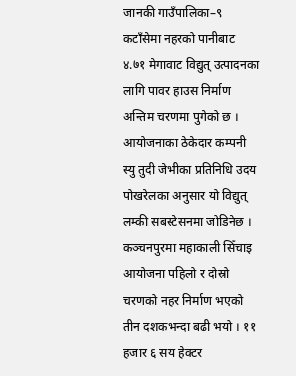जानकी गाउँपालिका–९ कटाँसेमा नहरको पानीबाट ४.७१ मेगावाट विद्युत् उत्पादनका लागि पावर हाउस निर्माण अन्तिम चरणमा पुगेको छ । आयोजनाका ठेकेदार कम्पनी स्यु तुदी जेभीका प्रतिनिधि उदय पोखरेलका अनुसार यो विद्युत् लम्की सबस्टेसनमा जोडिनेछ । कञ्चनपुरमा महाकाली सिँचाइ आयोजना पहिलो र दोस्रो चरणको नहर निर्माण भएको तीन दशकभन्दा बढी भयो । ११ हजार ६ सय हेक्टर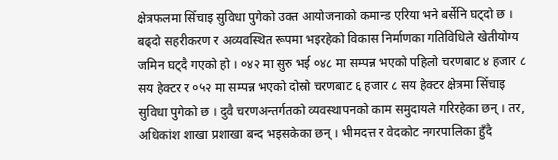क्षेत्रफलमा सिँचाइ सुविधा पुगेको उक्त आयोजनाको कमान्ड एरिया भने बर्सेनि घट्दो छ । बढ्दो सहरीकरण र अव्यवस्थित रूपमा भइरहेको विकास निर्माणका गतिविधिले खेतीयोग्य जमिन घट्दै गएको हो । ०४२ मा सुरु भई ०४८ मा सम्पन्न भएको पहिलो चरणबाट ४ हजार ८ सय हेक्टर र ०५२ मा सम्पन्न भएको दोस्रो चरणबाट ६ हजार ८ सय हेक्टर क्षेत्रमा सिँचाइ सुविधा पुगेको छ । दुवै चरणअन्तर्गतको व्यवस्थापनको काम समुदायले गरिरहेका छन् । तर, अधिकांश शाखा प्रशाखा बन्द भइसकेका छन् । भीमदत्त र वेदकोट नगरपालिका हुँदै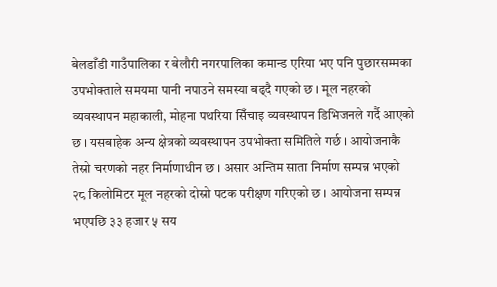बेलडाँडी गाउँपालिका र बेलौरी नगरपालिका कमान्ड एरिया भए पनि पुछारसम्मका उपभोक्ताले समयमा पानी नपाउने समस्या बढ्दै गएको छ । मूल नहरको व्यवस्थापन महाकाली, मोहना पथरिया सिँचाइ व्यवस्थापन डिभिजनले गर्दै आएको छ । यसबाहेक अन्य क्षेत्रको व्यवस्थापन उपभोक्ता समितिले गर्छ । आयोजनाकै तेस्रो चरणको नहर निर्माणाधीन छ । असार अन्तिम साता निर्माण सम्पन्न भएको २८ किलोमिटर मूल नहरको दोस्रो पटक परीक्षण गरिएको छ । आयोजना सम्पन्न भएपछि ३३ हजार ५ सय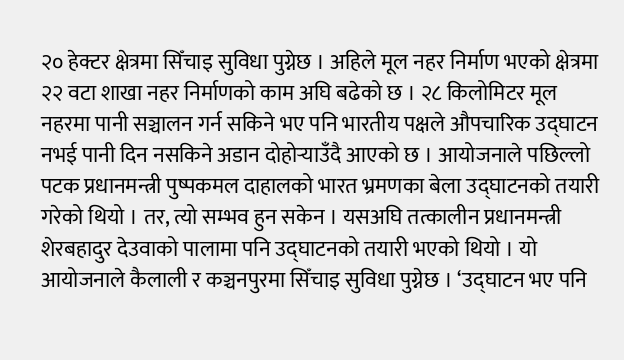२० हेक्टर क्षेत्रमा सिँचाइ सुविधा पुग्नेछ । अहिले मूल नहर निर्माण भएको क्षेत्रमा २२ वटा शाखा नहर निर्माणको काम अघि बढेको छ । २८ किलोमिटर मूल नहरमा पानी सञ्चालन गर्न सकिने भए पनि भारतीय पक्षले औपचारिक उद्घाटन नभई पानी दिन नसकिने अडान दोहोर्‍याउँदै आएको छ । आयोजनाले पछिल्लो पटक प्रधानमन्त्री पुष्पकमल दाहालको भारत भ्रमणका बेला उद्घाटनको तयारी गरेको थियो । तर, त्यो सम्भव हुन सकेन । यसअघि तत्कालीन प्रधानमन्त्री शेरबहादुर देउवाको पालामा पनि उद्घाटनको तयारी भएको थियो । यो आयोजनाले कैलाली र कञ्चनपुरमा सिँचाइ सुविधा पुग्नेछ । ‘उद्घाटन भए पनि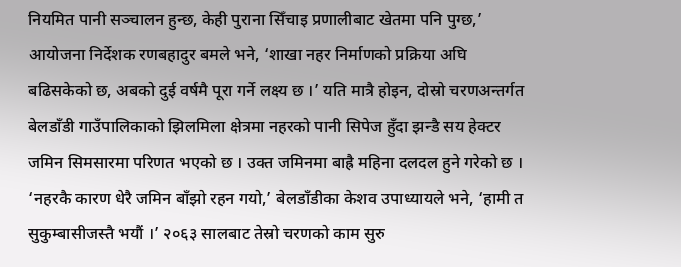नियमित पानी सञ्चालन हुन्छ, केही पुराना सिँचाइ प्रणालीबाट खेतमा पनि पुग्छ,’ आयोजना निर्देशक रणबहादुर बमले भने, ‘शाखा नहर निर्माणको प्रक्रिया अघि बढिसकेको छ, अबको दुई वर्षमै पूरा गर्ने लक्ष्य छ ।’ यति मात्रै होइन, दोस्रो चरणअन्तर्गत बेलडाँडी गाउँपालिकाको झिलमिला क्षेत्रमा नहरको पानी सिपेज हुँदा झन्डै सय हेक्टर जमिन सिमसारमा परिणत भएको छ । उक्त जमिनमा बाह्रै महिना दलदल हुने गरेको छ । ‘नहरकै कारण धेरै जमिन बाँझो रहन गयो,’ बेलडाँडीका केशव उपाध्यायले भने, ‘हामी त सुकुम्बासीजस्तै भयौं ।’ २०६३ सालबाट तेस्रो चरणको काम सुरु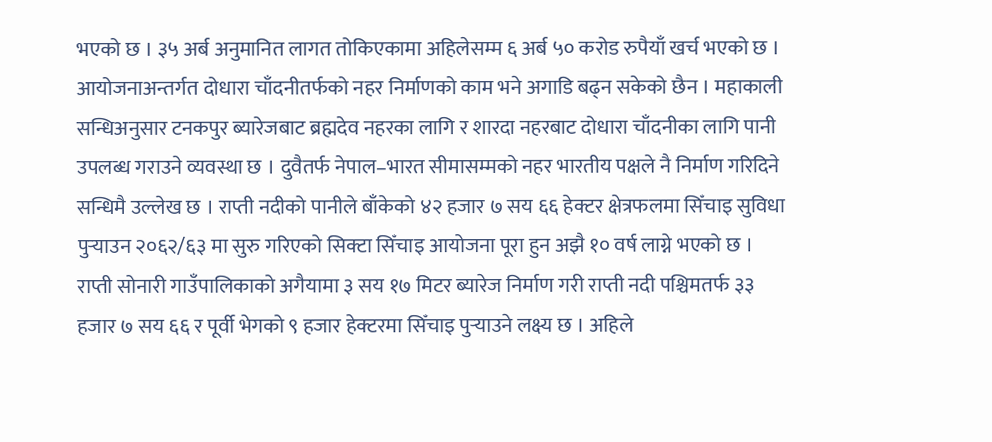भएको छ । ३५ अर्ब अनुमानित लागत तोकिएकामा अहिलेसम्म ६ अर्ब ५० करोड रुपैयाँ खर्च भएको छ । आयोजनाअन्तर्गत दोधारा चाँदनीतर्फको नहर निर्माणको काम भने अगाडि बढ्न सकेको छैन । महाकाली सन्धिअनुसार टनकपुर ब्यारेजबाट ब्रह्मदेव नहरका लागि र शारदा नहरबाट दोधारा चाँदनीका लागि पानी उपलब्ध गराउने व्यवस्था छ । दुवैतर्फ नेपाल–भारत सीमासम्मको नहर भारतीय पक्षले नै निर्माण गरिदिने सन्धिमै उल्लेख छ । राप्ती नदीको पानीले बाँकेको ४२ हजार ७ सय ६६ हेक्टर क्षेत्रफलमा सिँचाइ सुविधा पुर्‍याउन २०६२/६३ मा सुरु गरिएको सिक्टा सिँचाइ आयोजना पूरा हुन अझै १० वर्ष लाग्ने भएको छ । राप्ती सोनारी गाउँपालिकाको अगैयामा ३ सय १७ मिटर ब्यारेज निर्माण गरी राप्ती नदी पश्चिमतर्फ ३३ हजार ७ सय ६६ र पूर्वी भेगको ९ हजार हेक्टरमा सिँचाइ पुर्‍याउने लक्ष्य छ । अहिले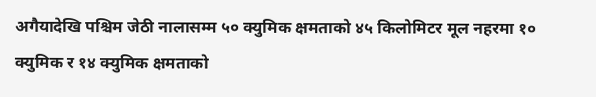अगैयादेखि पश्चिम जेठी नालासम्म ५० क्युमिक क्षमताको ४५ किलोमिटर मूल नहरमा १० क्युमिक र १४ क्युमिक क्षमताको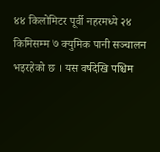४४ किलोमिटर पूर्वी नहरमध्ये २४ किमिसम्म ७ क्युमिक पानी सञ्चालन भइरहेको छ । यस वर्षदेखि पश्चिम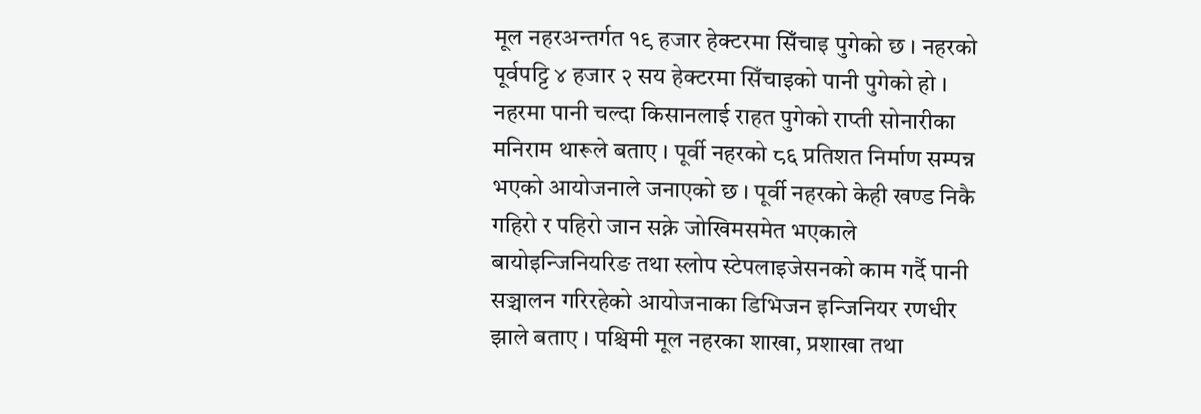मूल नहरअन्तर्गत १९ हजार हेक्टरमा सिँचाइ पुगेको छ । नहरको पूर्वपट्टि ४ हजार २ सय हेक्टरमा सिँचाइको पानी पुगेको हो । नहरमा पानी चल्दा किसानलाई राहत पुगेको राप्ती सोनारीका मनिराम थारूले बताए । पूर्वी नहरको ८६ प्रतिशत निर्माण सम्पन्न भएको आयोजनाले जनाएको छ । पूर्वी नहरको केही खण्ड निकै गहिरो र पहिरो जान सक्ने जोखिमसमेत भएकाले बायोइन्जिनियरिङ तथा स्लोप स्टेपलाइजेसनको काम गर्दै पानी सञ्चालन गरिरहेको आयोजनाका डिभिजन इन्जिनियर रणधीर झाले बताए । पश्चिमी मूल नहरका शाखा, प्रशाखा तथा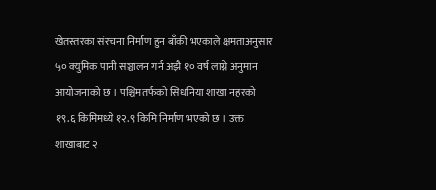खेतस्तरका संरचना निर्माण हुन बाँकी भएकाले क्षमताअनुसार ५० क्युमिक पानी सञ्चालन गर्न अझै १० वर्ष लाग्ने अनुमान आयोजनाको छ । पश्चिमतर्फको सिधनिया शाखा नहरको १९.६ किमिमध्ये १२.९ किमि निर्माण भएको छ । उक्त शाखाबाट २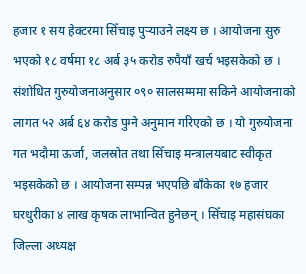हजार १ सय हेक्टरमा सिँचाइ पुर्‍याउने लक्ष्य छ । आयोजना सुरु भएको १८ वर्षमा १८ अर्ब ३५ करोड रुपैयाँ खर्च भइसकेको छ । संशोधित गुरुयोजनाअनुसार ०९० सालसम्ममा सकिने आयोजनाको लागत ५२ अर्ब ६४ करोड पुग्ने अनुमान गरिएको छ । यो गुरुयोजना गत भदौमा ऊर्जा, जलस्रोत तथा सिँचाइ मन्त्रालयबाट स्वीकृत भइसकेको छ । आयोजना सम्पन्न भएपछि बाँकेका १७ हजार घरधुरीका ४ लाख कृषक लाभान्वित हुनेछन् । सिँचाइ महासंघका जिल्ला अध्यक्ष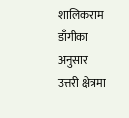शालिकराम डाँगीका अनुसार उत्तरी क्षेत्रमा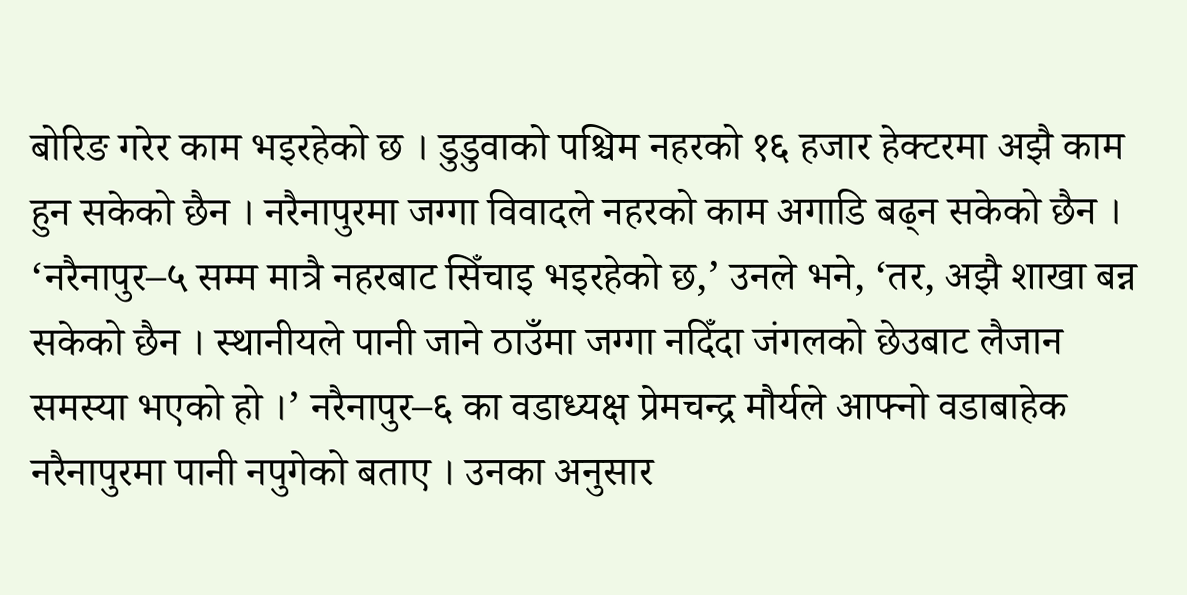बोरिङ गरेर काम भइरहेको छ । डुडुवाको पश्चिम नहरको १६ हजार हेक्टरमा अझै काम हुन सकेको छैन । नरैनापुरमा जग्गा विवादले नहरको काम अगाडि बढ्न सकेको छैन । ‘नरैनापुर–५ सम्म मात्रै नहरबाट सिँचाइ भइरहेको छ,’ उनले भने, ‘तर, अझै शाखा बन्न सकेको छैन । स्थानीयले पानी जाने ठाउँमा जग्गा नदिँदा जंगलको छेउबाट लैजान समस्या भएको हो ।’ नरैनापुर–६ का वडाध्यक्ष प्रेमचन्द्र मौर्यले आफ्नो वडाबाहेक नरैनापुरमा पानी नपुगेको बताए । उनका अनुसार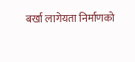बर्खा लागेयता निर्माणको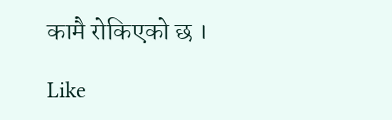कामै रोकिएको छ ।

Like